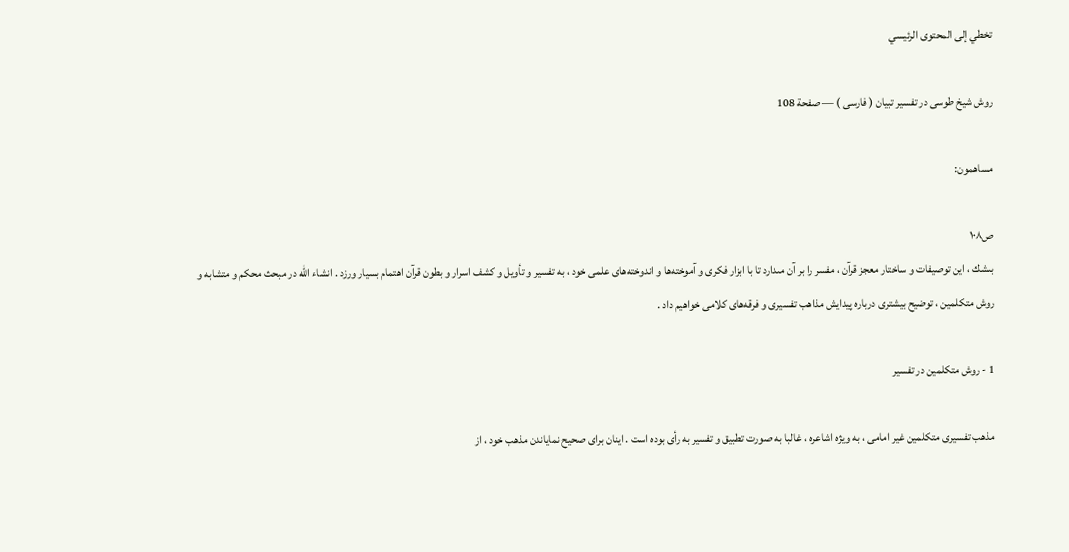تخطي إلى المحتوى الرئيسي

روش شيخ طوسى در تفسير تبيان ( فارسى ) — صفحة 108

مساهمون:

ص١٠٨
بىشك ، اين توصيفات و ساختار معجز قرآن ، مفسر را بر آن مىدارد تا با ابزار فكرى و آموخته‌ها و اندوخته‌هاى علمى خود ، به تفسير و تأويل و كشف اسرار و بطون قرآن اهتمام بسيار ورزد . انشاء اللّه در مبحث محكم و متشابه و روش متكلمين ، توضيح بيشترى درباره پيدايش مذاهب تفسيرى و فرقه‌هاى كلامى خواهيم داد .

1 - روش متكلمين در تفسير

مذهب تفسيرى متكلمين غير امامى ، به ويژه اشاعره ، غالبا به صورت تطبيق و تفسير به رأى بوده است . اينان براى صحيح نماياندن مذهب خود ، از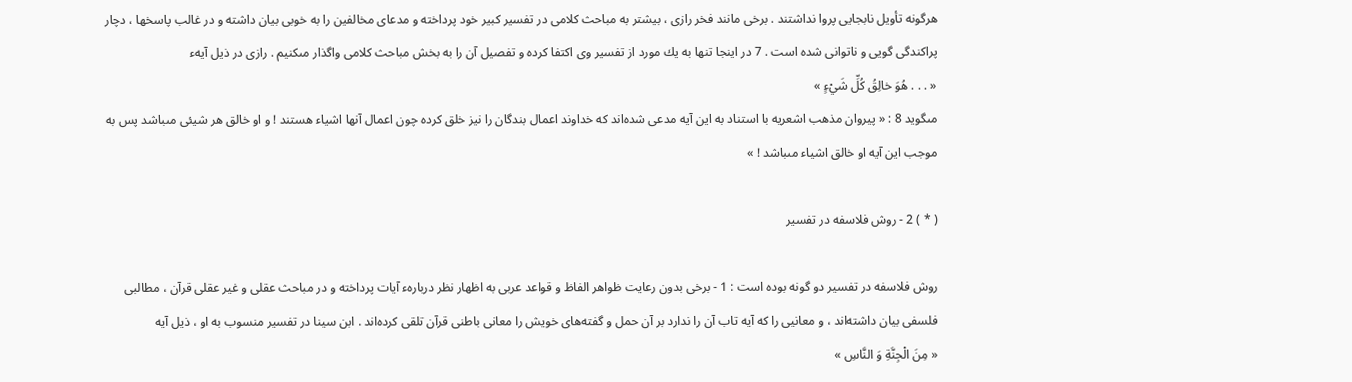هرگونه تأويل نابجايى پروا نداشتند . برخى مانند فخر رازى ، بيشتر به مباحث كلامى در تفسير كبير خود پرداخته و مدعاى مخالفين را به خوبى بيان داشته و در غالب پاسخها ، دچار پراكندگى گويى و ناتوانى شده است . 7 در اينجا تنها به يك مورد از تفسير وى اكتفا كرده و تفصيل آن را به بخش مباحث كلامى واگذار مىكنيم . رازى در ذيل آيهء
« . . . هُوَ خالِقُ كُلِّ شَيْءٍ »
مىگويد 8 : « پيروان مذهب اشعريه با استناد به اين آيه مدعى شده‌اند كه خداوند اعمال بندگان را نيز خلق كرده چون اعمال آنها اشياء هستند ! و او خالق هر شيئى مىباشد پس به موجب اين آيه او خالق اشياء مىباشد ! »

( * ) 2 - روش فلاسفه در تفسير

روش فلاسفه در تفسير دو گونه بوده است : 1 - برخى بدون رعايت ظواهر الفاظ و قواعد عربى به اظهار نظر دربارهء آيات پرداخته و در مباحث عقلى و غير عقلى قرآن ، مطالبى فلسفى بيان داشته‌اند ، و معانيى را كه آيه تاب آن را ندارد بر آن حمل و گفته‌هاى خويش را معانى باطنى قرآن تلقى كرده‌اند . ابن سينا در تفسير منسوب به او ، ذيل آيه
« مِنَ الْجِنَّةِ وَ النَّاسِ »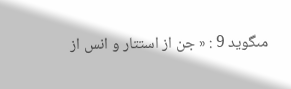مىگويد 9 : « جن از استتار و انس از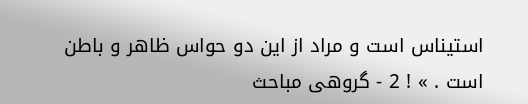استيناس است و مراد از اين دو حواس ظاهر و باطن است . » ! 2 - گروهى مباحث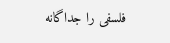فلسفى را جداگانه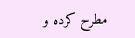مطرح كرده و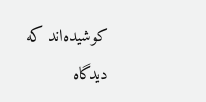كوشيده‌اند كه ديدگاه